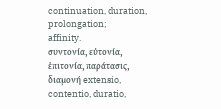continuation, duration, prolongation;
affinity.
συντονία, εὑτονία, ἑπιτονία, παράτασις, διαμονή extensio, contentio, duratio,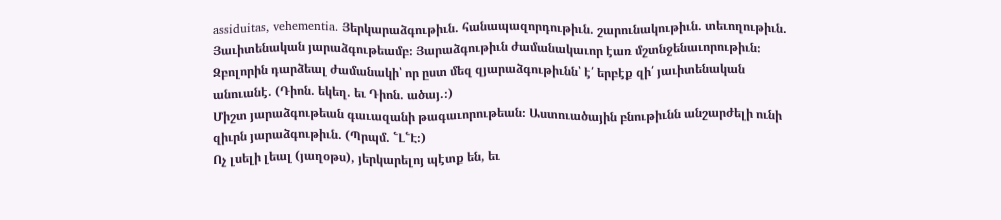assiduitas, vehementia. Յերկարաձգութիւն. հանապազորդութիւն. շարունակութիւն. տեւողութիւն.
Յաւիտենական յարաձգութեամբ։ Յարաձգութիւն ժամանակաւոր էառ մշտնջենաւորութիւն։ Զբոլորին դարձեալ ժամանակի՝ որ ըստ մեզ զյարաձգութիւնն՝ է՛ երբէք զի՛ յաւիտենական անուանէ. (Դիոն. եկեղ. եւ Դիոն. ածայ.։)
Միշտ յարաձգութեան գաւազանի թագաւորութեան։ Աստուածային բնութիւնն անշարժելի ունի զիւրն յարաձգութիւն. (Պրպմ. ՟Լ՟Է։)
Ոչ լսելի լեալ (յաղօթս), յերկարելոյ պէտք են, եւ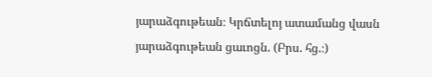յարաձգութեան։ Կրճտելոյ ատամանց վասն յարաձգութեան ցաւոցն. (Բրս. հց.։)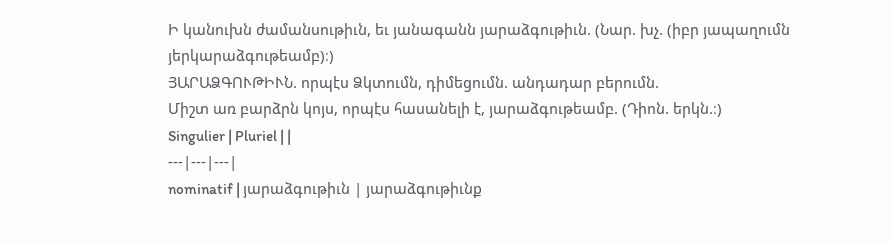Ի կանուխն ժամանսութիւն, եւ յանագանն յարաձգութիւն. (Նար. խչ. (իբր յապաղումն յերկարաձգութեամբ)։)
ՅԱՐԱՁԳՈՒԹԻՒՆ. որպէս Ձկտումն, դիմեցումն. անդադար բերումն.
Միշտ առ բարձրն կոյս, որպէս հասանելի է, յարաձգութեամբ. (Դիոն. երկն.։)
Singulier | Pluriel | |
---|---|---|
nominatif | յարաձգութիւն | յարաձգութիւնք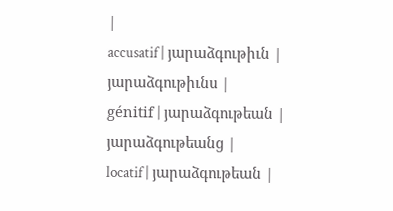|
accusatif | յարաձգութիւն | յարաձգութիւնս |
génitif | յարաձգութեան | յարաձգութեանց |
locatif | յարաձգութեան |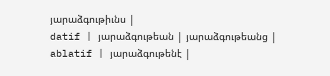յարաձգութիւնս |
datif | յարաձգութեան | յարաձգութեանց |
ablatif | յարաձգութենէ |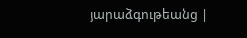յարաձգութեանց |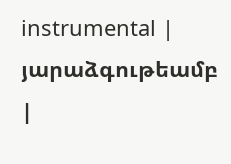instrumental | յարաձգութեամբ |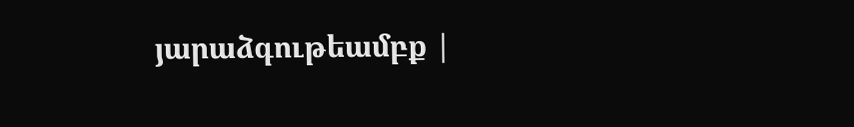յարաձգութեամբք |